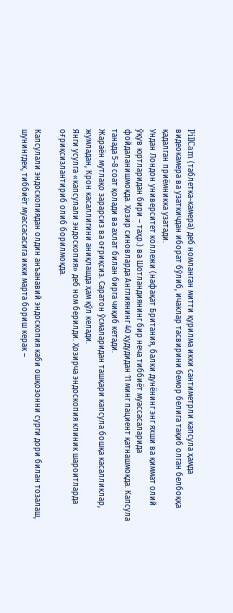PillCam (таблетка-камера) деб номланган митти қурилма икки сантиметрли капсула ҳамда видеокамера ва узаткичдан иборат бўлиб, ичаклар тасвирини бемор белига тақиб олган белбоққа қадалган приёмникка узатади.
Ундан Лондон университет коллежи (нафақат Британия, балки дунёнинг энг яхши ва қиммат олий ўқув юртларидан бири – таҳр.) ва Шотландиянинг бир неча тиббиёт муассасаларида фойдаланишмоқда. Ҳозир синовларда Англиянинг 40 ҳудудидан 11 минг пациент қатнашмоқда. Капсула танада 5-8 соат қолади ва ахлат билан бирга чиқиб кетади.
Жараён мутлақо зарарсиз ва оғриқсиз. Саратон ўсмаларидан ташқари капсула бошқа касалликлар, жумладан, Крон касаллигини аниқлашда ҳам қўл келади.
Янги усулга «капсулали эндоскопия» деб ном берилди. Ҳозирча эндоскопия клиник шароитларда оғриқсизлантириб олиб борилмоқда.

Капсулали эндоскопиядан олдин анъанавий эндоскопия каби ошқозонни сурги дори билан тозалаш, шунингдек, тиббиёт муассасасига икки марта бориш керак –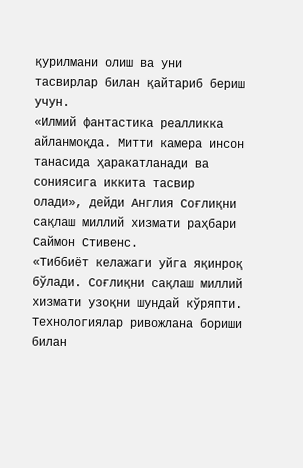қурилмани олиш ва уни тасвирлар билан қайтариб бериш учун.
«Илмий фантастика реалликка айланмоқда. Митти камера инсон танасида ҳаракатланади ва сониясига иккита тасвир олади», дейди Англия Соғлиқни сақлаш миллий хизмати раҳбари Саймон Стивенс.
«Тиббиёт келажаги уйга яқинроқ бўлади. Соғлиқни сақлаш миллий хизмати узоқни шундай кўряпти. Технологиялар ривожлана бориши билан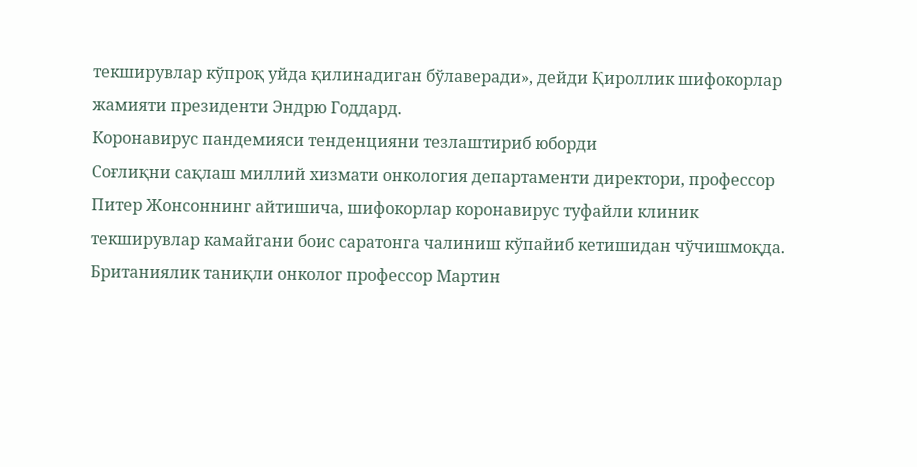текширувлар кўпроқ уйда қилинадиган бўлаверади», дейди Қироллик шифокорлар жамияти президенти Эндрю Годдард.
Коронавирус пандемияси тенденцияни тезлаштириб юборди
Соғлиқни сақлаш миллий хизмати онкология департаменти директори, профессор Питер Жонсоннинг айтишича, шифокорлар коронавирус туфайли клиник текширувлар камайгани боис саратонга чалиниш кўпайиб кетишидан чўчишмоқда.
Британиялик таниқли онколог профессор Мартин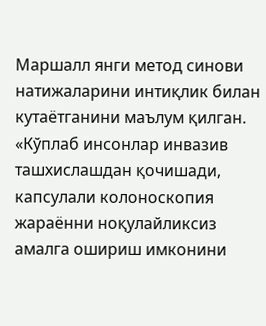Маршалл янги метод синови натижаларини интиқлик билан кутаётганини маълум қилган. «Кўплаб инсонлар инвазив ташхислашдан қочишади, капсулали колоноскопия жараённи ноқулайликсиз амалга ошириш имконини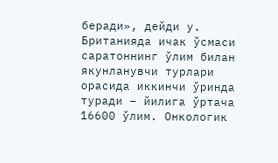беради», дейди у.
Британияда ичак ўсмаси саратоннинг ўлим билан якунланувчи турлари орасида иккинчи ўринда туради – йилига ўртача 16600 ўлим. Онкологик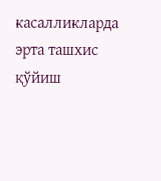касалликларда эрта ташхис қўйиш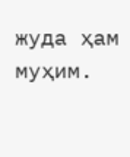жуда ҳам муҳим.